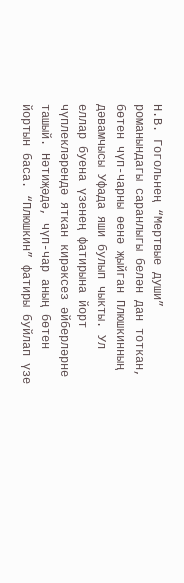Н.В. Гогольнең “Мертвые души” романындагы саранлыгы белән дан тоткан, бөтен чүп-чарны өенә җыйган Плюшкинның дәвамчысы Уфада яши булып чыкты. Ул еллар буена үзенең фатирына йорт чүплекләрендә яткан кирәксез әйберләрне ташый. Нәтиҗәдә, чүп-чар аның бөтен йортын баса. “Плюшкин” фатиры буйлап үзе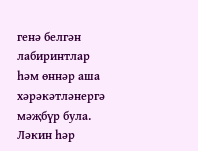генә белгән лабиринтлар һәм өннәр аша хәрәкәтләнергә мәҗбүр була.
Ләкин һәр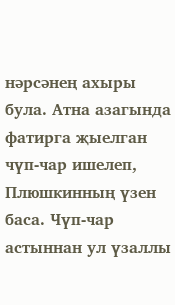нәрсәнең ахыры була. Атна азагында фатирга җыелган чүп-чар ишелеп, Плюшкинның үзен баса. Чүп-чар астыннан ул үзаллы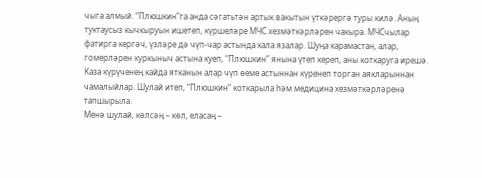чыга алмый. “Плюшкин”га анда сәгатьтән артык вакытын үткәрергә туры килә. Аның туктаусыз кычкыруын ишетеп, күршеләре МЧС хезмәткәрләрен чакыра. МЧСчылар фатирга кергәч, үзләре дә чүп-чар астында кала язалар. Шуңа карамастан, алар, гомерләрен куркыныч астына куеп, “Плюшкин” янына үтеп кереп, аны коткаруга ирешә. Каза күрүченең кайда ятканын алар чүп өеме астыннан күренеп торган аякларыннан чамалыйлар. Шулай итеп, “Плюшкин” коткарыла һәм медицина хезмәткәрләренә тапшырыла.
Менә шулай, көлсәң – көл, еласаң –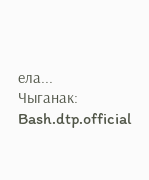ела...
Чыганак: Bash.dtp.official